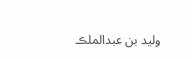وليد بن عبدالملڪ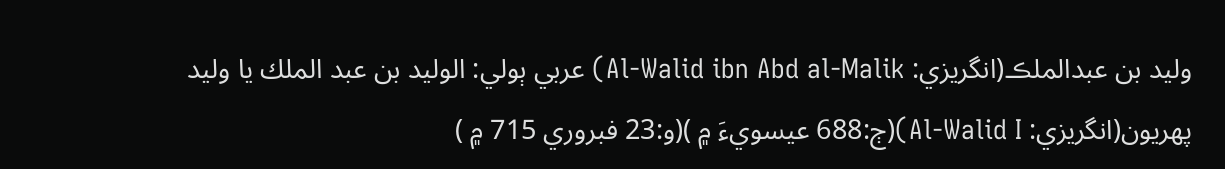وليد بن عبدالملڪ(انگريزي: Al-Walid ibn Abd al-Malik) عربي ٻولي: الوليد بن عبد الملك يا وليد پھريون(انگريزي: Al-Walid I)(ڄ:688 عيسويءَ ۾ )(و:23 فبروري 715 ۾ )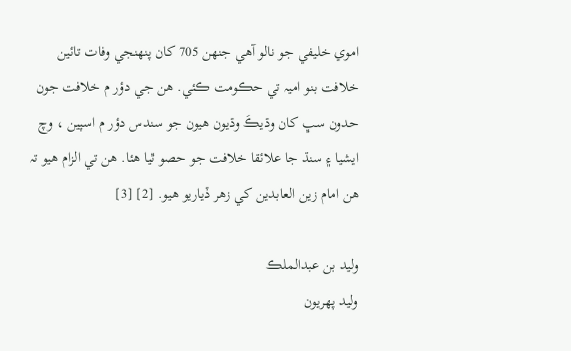اموي خليفي جو نالو آهي جنھن 705 کان پنھنجي وفات تائين خلافت بنو اميہ تي حڪومت ڪئي. ھن جي دؤر م خلافت جون حدون سڀ کان وڌيڪَ وڌيون ھيون جو سندس دؤر م اسپين ، وچ ايشيا ۽ سنڌ جا علائقا خلافت جو حصو ٿيا ھئا. ھن تي الزام ھيو تہ ھن امام زين العابدين کي زھر ڏياريو ھيو. [2] [3]

وليد بن عبدالملڪ
وليد پھريون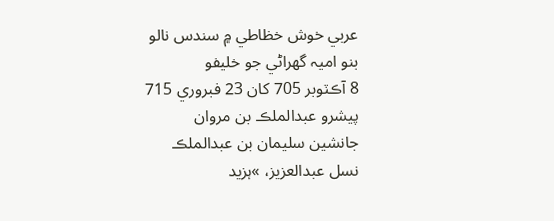عربي خوش خظاطي ۾ سندس نالو
بنو اميہ گھراڻي جو خليفو
8 آڪٽوبر 705 کان 23 فبروري 715
پيشرو عبدالملڪ بن مروان
جانشين سليمان بن عبدالملڪ
نسل عبدالعزيز، »ہزيد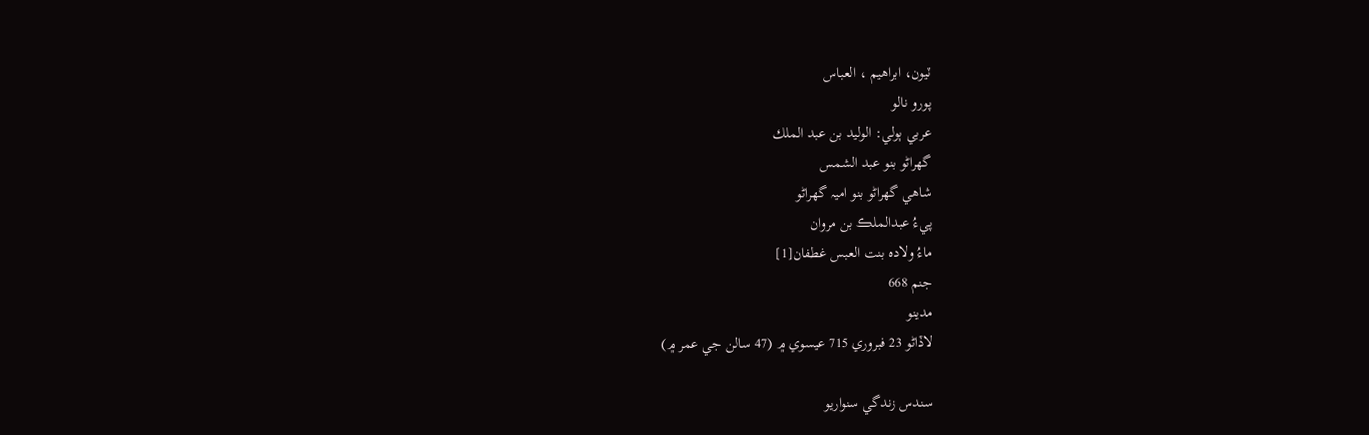ٽيون، ابراھيم ، العباس
پورو نالو
عربي ٻولي: الوليد بن عبد الملك
گهراڻو بنو عبد الشمس
شاھي گھراڻو بنو اميہ گھراڻو
پيءُ عبدالملڪ بن مروان
ماءُ ولادہ بنت العبس غطفان[1]
جنم 668
مدينو
لاڏاڻو 23 فبروري 715 عيسوي ۾ (47 سالن جي عمر ۾)

سندس زندگي سنواريو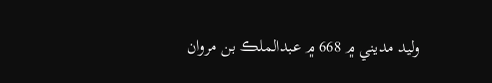وليد مديني ۾ 668 ۾ عبدالملڪ بن مروان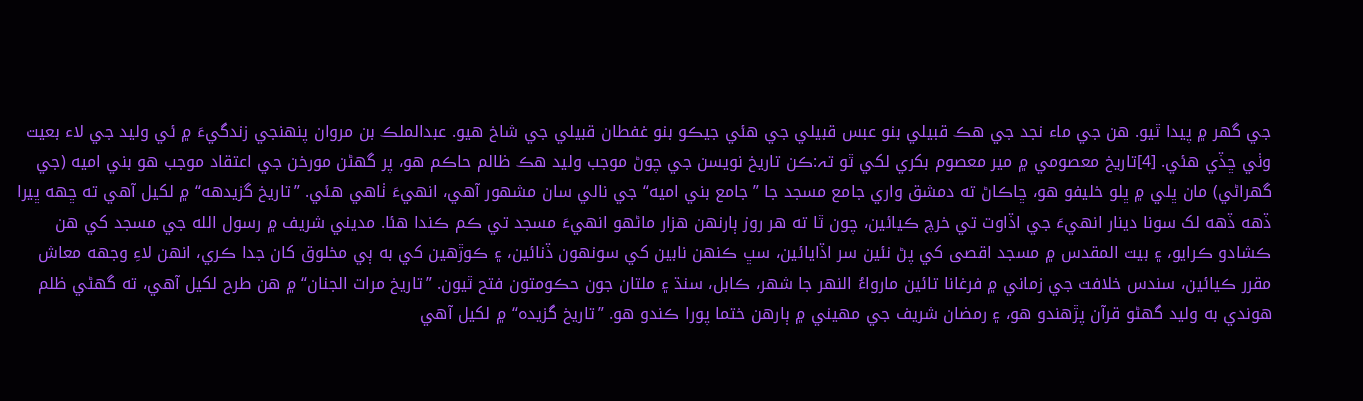جي گھر ۾ پيدا ٿيو. ھن جي ماء نجد جي ھڪ قبيلي بنو عبس قبيلي جي ھئي جيڪو بنو غفطان قبيلي جي شاخ ھيو. عبدالملڪ بن مروان پنھنجي زندگيءَ ۾ ئي وليد جي لاء بعيت وٺي ڇڏي ھئي. [4]تاريخ معصومي ۾ مير معصوم بکري لکي ٿو تہ:ڪن تاريخ نويسن جي چوڻ موجب وليد هڪ ظالم حاڪم هو، پر گهڻن مورخن جي اعتقاد موجب هو بني اميه (جي گهراڻي) مان ڀلي ۾ ڀلو خليفو هو، ڇاڪاڻ ته دمشق واري جامع مسجد جا ”جامع بني اميه“ جي نالي سان مشهور آهي، انهيءَ ٺاهي هئي. ”تاريخ گزيدهه“ ۾ لکيل آهي ته ڇهه ڀيرا ڏهه ڏهه لک سونا دينار انهيءَ جي اڏاوت تي خرچ ڪيائين، چون ٿا ته هر روز ٻارنهن هزار ماڻهو انهيءَ مسجد تي ڪم ڪندا هئا. مديني شريف ۾ رسول الله جي مسجد کي هن ڪشادو ڪرايو، ۽ بيت المقدس ۾ مسجد اقصى کي پڻ نئين سر اڏايائين، سڀ ڪنهن نابين کي سونهون ڏنائين، ۽ ڪوڙهين کي به ٻي مخلوق کان جدا ڪري، انهن لاءِ وجهه معاش مقرر ڪيائين، سندس خلافت جي زماني ۾ فرغانا تائين مارواءُ النهر جا شهر، ڪابل، سنڌ ۽ ملتان جون حڪومتون فتح ٿيون. ”تاريخ مرات الجنان“ ۾ هن طرح لکيل آهي، ته گهڻي ظلم هوندي به وليد گهڻو قرآن پڙهندو هو، ۽ رمضان شريف جي مهيني ۾ ٻارهن ختما پورا ڪندو هو. ”تاريخ گزيده“ ۾ لکيل آهي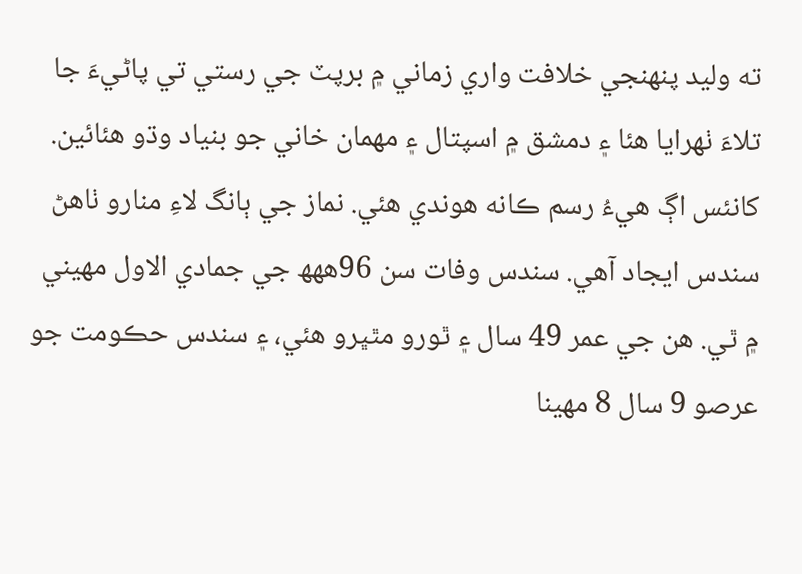ته وليد پنهنجي خلافت واري زماني ۾ برپٽ جي رستي تي پاڻيءَ جا تلاءَ ٺهرايا هئا ۽ دمشق ۾ اسپتال ۽ مهمان خاني جو بنياد وڌو هئائين. کانئس اڳ هيءُ رسم ڪانه هوندي هئي. نماز جي ٻانگ لاءِ منارو ٺاهڻ سندس ايجاد آهي. سندس وفات سن 96ههھ جي جمادي الاول مهيني ۾ ٿي. هن جي عمر 49 سال ۽ ٿورو مٿڀرو هئي، ۽ سندس حڪومت جو عرصو 9 سال 8 مهينا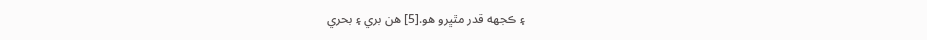۽ ڪجهه قدر مٿڀرو هو.[5] ھن بري ۽ بحري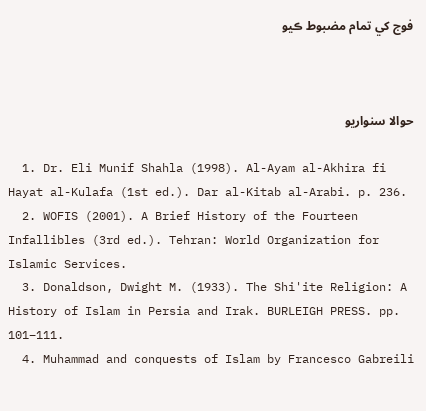فوج کي تمام مضبوط ڪيو



حوالا سنواريو

  1. Dr. Eli Munif Shahla (1998). Al-Ayam al-Akhira fi Hayat al-Kulafa (1st ed.). Dar al-Kitab al-Arabi. p. 236.
  2. WOFIS (2001). A Brief History of the Fourteen Infallibles (3rd ed.). Tehran: World Organization for Islamic Services.
  3. Donaldson, Dwight M. (1933). The Shi'ite Religion: A History of Islam in Persia and Irak. BURLEIGH PRESS. pp. 101–111.
  4. Muhammad and conquests of Islam by Francesco Gabreili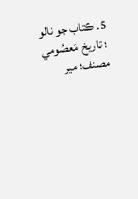5. ڪتاب جو نالو ؛ تاريخ مَعصُومي مصنف؛ مير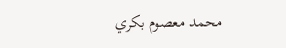محمد معصوم بکري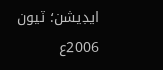ايڊيشن؛ ٽيون 2006ع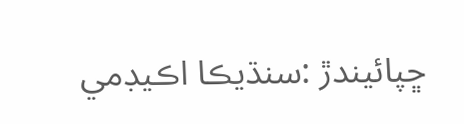ڇپائيندڙ :سنڌيڪا اڪيڊمي